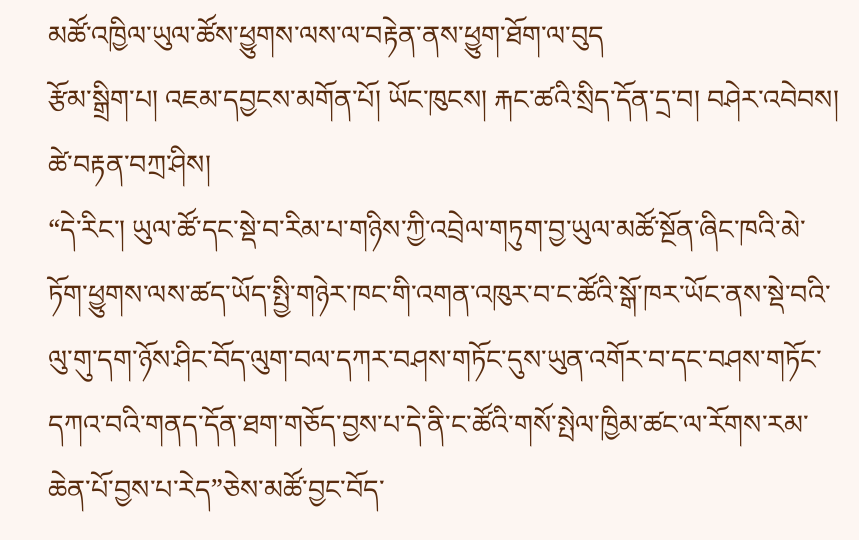མཚོ་འཁྱིལ་ཡུལ་ཚོས་ཕྱུགས་ལས་ལ་བརྟེན་ནས་ཕྱུག་ཐོག་ལ་བུད
རྩོམ་སྒྲིག་པ། འཇམ་དབྱངས་མགོན་པོ། ཡོང་ཁུངས། རྐང་ཚའི་སྲིད་དོན་དྲ་བ། བཤེར་འབེབས། ཚེ་བརྟན་བཀྲ་ཤིས།
“དེ་རིང་། ཡུལ་ཚོ་དང་སྡེ་བ་རིམ་པ་གཉིས་ཀྱི་འབྲེལ་གཏུག་བྱ་ཡུལ་མཚོ་སྔོན་ཞིང་ཁའི་མེ་ཏོག་ཕྱུགས་ལས་ཚད་ཡོད་སྤྱི་གཉེར་ཁང་གི་འགན་འཁུར་བ་ང་ཚོའི་སྒོ་ཁར་ཡོང་ནས་སྡེ་བའི་ལུ་གུ་དག་ཉོས་ཤིང་བོད་ལུག་བལ་དཀར་བཤས་གཏོང་དུས་ཡུན་འགོར་བ་དང་བཤས་གཏོང་དཀའ་བའི་གནད་དོན་ཐག་གཅོད་བྱས་པ་དེ་ནི་ང་ཚོའི་གསོ་སྤེལ་ཁྱིམ་ཚང་ལ་རོགས་རམ་ཆེན་པོ་བྱས་པ་རེད”ཅེས་མཚོ་བྱང་བོད་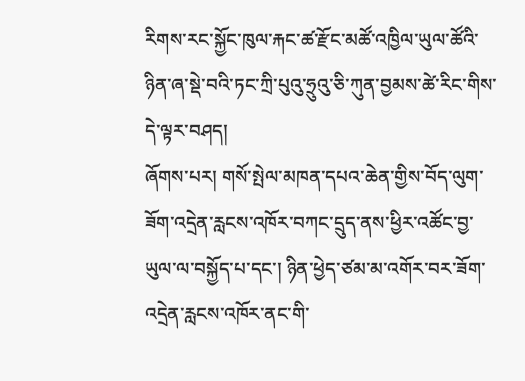རིགས་རང་སྐྱོང་ཁུལ་རྐང་ཚ་རྫོང་མཚོ་འཁྱིལ་ཡུལ་ཚོའི་ཉིན་ཞ་སྡེ་བའི་ཏང་ཀྲི་པུའུ་ཧྲུའུ་ཅི་ཀུན་བྱམས་ཚེ་རིང་གིས་དེ་ལྟར་བཤད།
ཞོགས་པར། གསོ་སྤེལ་མཁན་དཔའ་ཆེན་གྱིས་བོད་ལུག་ཟོག་འདྲེན་རླངས་འཁོར་བཀང་དྲུད་ནས་ཕྱིར་འཚོང་བྱ་ཡུལ་ལ་བསྐྱོད་པ་དང་། ཉིན་ཕྱེད་ཙམ་མ་འགོར་བར་ཟོག་འདྲེན་རླངས་འཁོར་ནང་གི་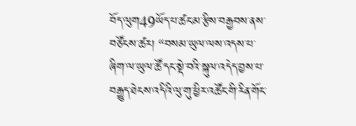བོད་ལུག49ཡོད་པ་ཚང་མ་རྩིས་བརྒྱབས་ནས་བཙོངས་ཚར། “བསམ་ཡུལ་ལས་འདས་པ་ཞིག་ལ་ཡུལ་ཚོ་དང་སྡེ་བའི་སྐུལ་འདེད་བྱས་པ་བརྒྱུད་ཐེངས་འདིའི་ལུ་གུ་ཕྱིར་འཚོང་གི་རིན་གོང་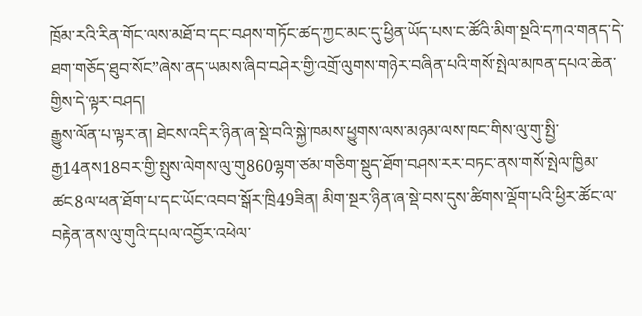ཁྲོམ་རའི་རིན་གོང་ལས་མཐོ་བ་དང་བཤས་གཏོང་ཚད་ཀྱང་མང་དུ་ཕྱིན་ཡོད་པས་ང་ཚོའི་མིག་སྔའི་དཀའ་གནད་དེ་ཐག་གཅོད་ཐུབ་སོང”ཞེས་ནད་ཡམས་ཞིབ་བཤེར་གྱི་འགྲོ་ལུགས་གཉེར་བཞིན་པའི་གསོ་སྤེལ་མཁན་དཔའ་ཆེན་གྱིས་དེ་ལྟར་བཤད།
རྒྱུས་ལོན་པ་ལྟར་ན། ཐེངས་འདིར་ཉིན་ཞ་སྡེ་བའི་སྐྱེ་ཁམས་ཕྱུགས་ལས་མཉམ་ལས་ཁང་གིས་ལུ་གུ་སྤྱི་རྒྱ14ནས18བར་གྱི་སྤུས་ལེགས་ལུ་གུ860ལྷག་ཙམ་གཅིག་སྡུད་ཐོག་བཤས་རར་བཏང་ནས་གསོ་སྤེལ་ཁྱིམ་ཚང8ལ་ཕན་ཐོག་པ་དང་ཡོང་འབབ་སྒོར་ཁྲི49ཟིན། མིག་སྔར་ཉིན་ཞ་སྡེ་བས་དུས་ཚིགས་ལྡོག་པའི་ཕྱིར་ཚོང་ལ་བརྟེན་ནས་ལུ་གུའི་དཔལ་འབྱོར་འཕེལ་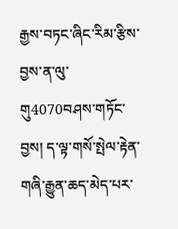རྒྱས་བཏང་ཞིང་རིམ་རྩིས་བྱས་ན་ལུ་གུ4070བཤས་གཏོང་བྱས། ད་ལྟ་གསོ་སྤེལ་རྟེན་གཞི་རྒྱུན་ཆད་མེད་པར་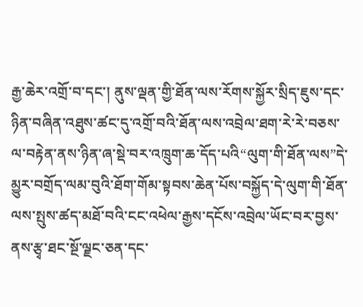རྒྱ་ཆེར་འགྲོ་བ་དང་། ནུས་ལྡན་གྱི་ཐོན་ལས་རོགས་སྐྱོར་སྲིད་ཇུས་དང་ཉིན་བཞིན་འཐུས་ཚང་དུ་འགྲོ་བའི་ཐོན་ལས་འབྲེལ་ཐག་རེ་རེ་བཅས་ལ་བརྟེན་ནས་ཉིན་ཞ་སྡེ་བར་འཁྲུག་ཆ་དོད་པའི“ལུག་གི་ཐོན་ལས”དེ་མྱུར་བགྲོད་ལམ་བུའི་ཐོག་གོམ་སྟབས་ཆེན་པོས་བསྐྱོད་དེ་ལུག་གི་ཐོན་ལས་སྤུས་ཚད་མཐོ་བའི་ངང་འཕེལ་རྒྱས་དངོས་འབྲེལ་ཡོང་བར་བྱས་ནས་རྩྭ་ཐང་སྔོ་ལྗང་ཅན་དང་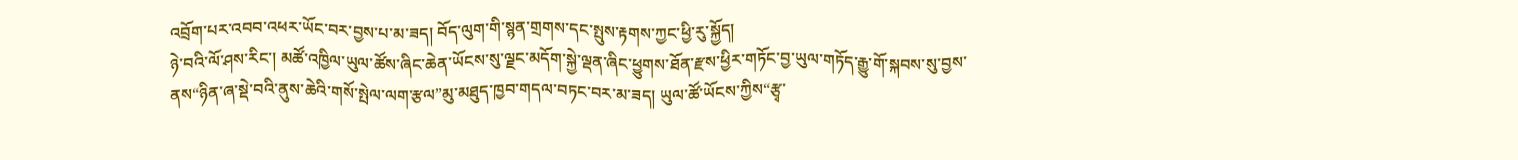འབྲོག་པར་འབབ་འཕར་ཡོང་བར་བྱས་པ་མ་ཟད། བོད་ལུག་གི་སྙན་གྲགས་དང་སྤུས་རྟགས་ཀྱང་ཕྱི་རུ་སྐྱོད།
ཉེ་བའི་ལོ་ཤས་རིང་། མཚོ་འཁྱིལ་ཡུལ་ཚོས་ཞིང་ཆེན་ཡོངས་སུ་ལྗང་མདོག་སྐྱེ་ལྡན་ཞིང་ཕྱུགས་ཐོན་རྫས་ཕྱིར་གཏོང་བྱ་ཡུལ་གཏོད་རྒྱུ་གོ་སྐབས་སུ་བྱས་ནས“ཉིན་ཞ་སྡེ་བའི་ནུས་ཆེའི་གསོ་སྤེལ་ལག་རྩལ”མུ་མཐུད་ཁྱབ་གདལ་བཏང་བར་མ་ཟད། ཡུལ་ཚོ་ཡོངས་ཀྱིས“རྩྭ་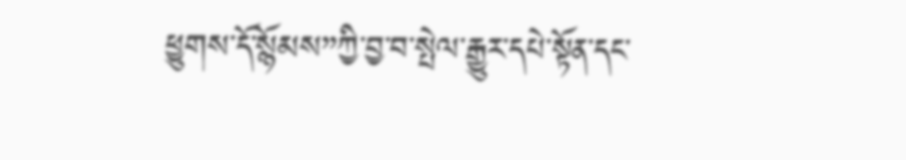ཕྱུགས་དོ་སྙོམས”ཀྱི་བྱ་བ་སྤེལ་རྒྱུར་དཔེ་སྟོན་དང་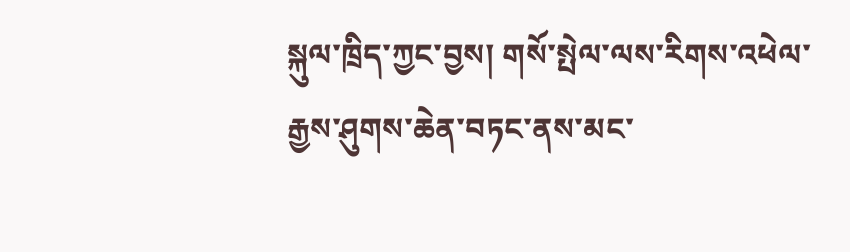སྐུལ་ཁྲིད་ཀྱང་བྱས། གསོ་སྤེལ་ལས་རིགས་འཕེལ་རྒྱས་ཤུགས་ཆེན་བཏང་ནས་མང་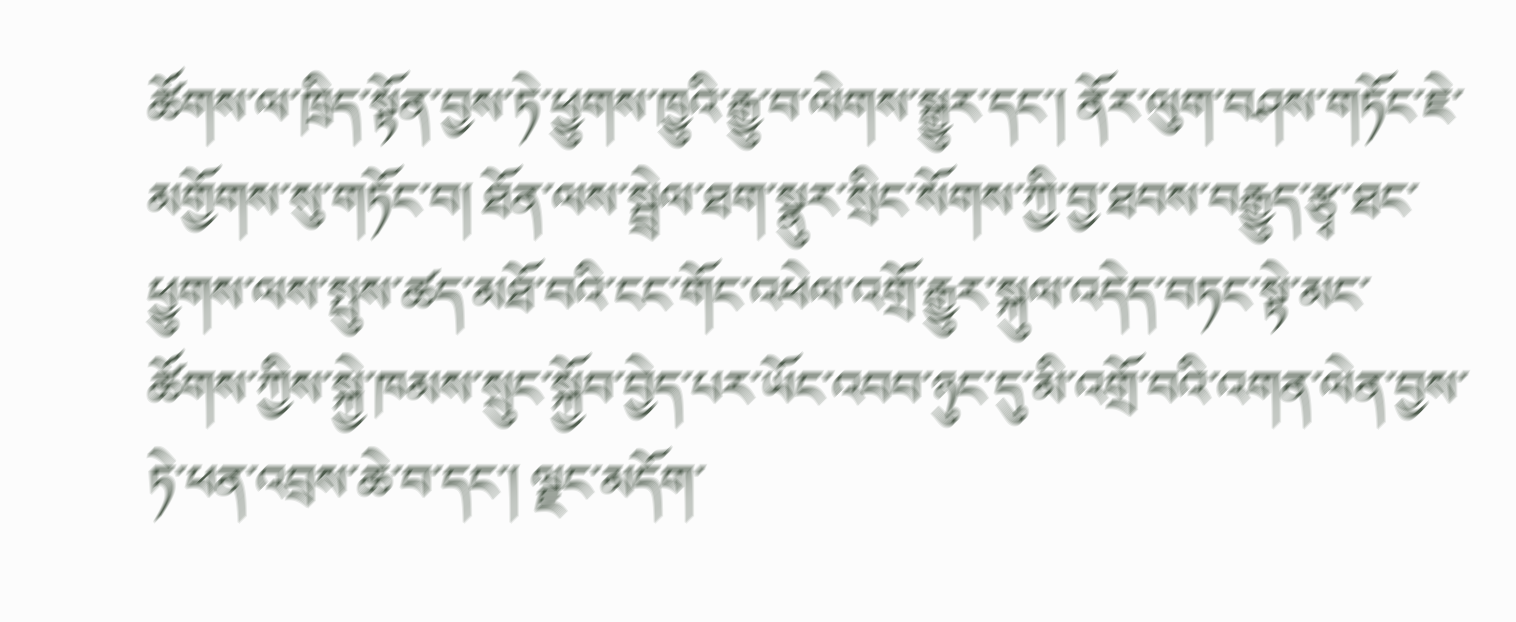ཚོགས་ལ་ཁྲིད་སྟོན་བྱས་ཏེ་ཕྱུགས་ཁྱུའི་རྒྱུ་བ་ལེགས་སྒྱུར་དང་། ནོར་ལུག་བཤས་གཏོང་ཇེ་མགྱོགས་སུ་གཏོང་བ། ཐོན་ལས་སྦྲེལ་ཐག་སྣུར་སྲིང་སོགས་ཀྱི་བྱ་ཐབས་བརྒྱུད་རྩྭ་ཐང་ཕྱུགས་ལས་སྤུས་ཚད་མཐོ་བའི་ངང་གོང་འཕེལ་འགྲོ་རྒྱུར་སྐུལ་འདེད་བཏང་སྟེ་མང་ཚོགས་ཀྱིས་སྐྱེ་ཁམས་སྲུང་སྐྱོབ་བྱེད་པར་ཡོང་འབབ་ཉུང་དུ་མི་འགྲོ་བའི་འགན་ལེན་བྱས་ཏེ་ཕན་འབྲས་ཆེ་བ་དང་། ལྗང་མདོག་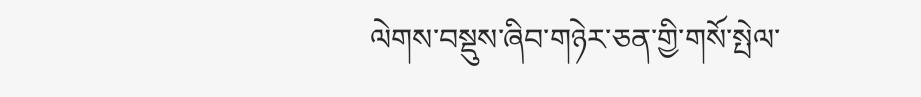ལེགས་བསྡུས་ཞིབ་གཉེར་ཅན་གྱི་གསོ་སྤེལ་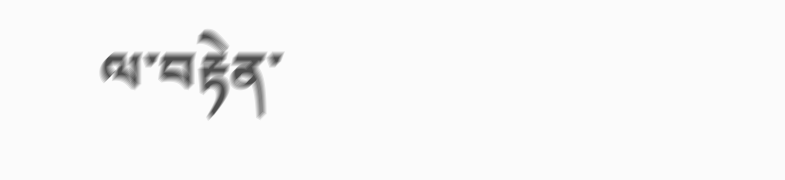ལ་བརྟེན་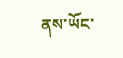ནས་ཡོང་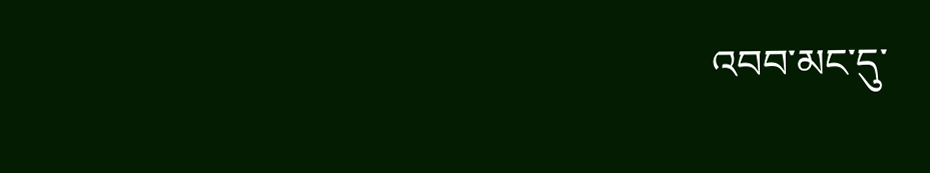འབབ་མང་དུ་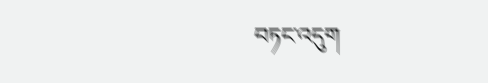བཏང་འདུག